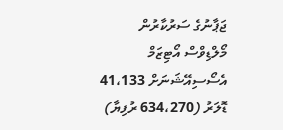ޖަޕާނުގެ ސަރުކާރުން މޯލްޑިވްސް އޯޓިޒަމް އެސޯސިއޭޝަނަށް 41،133 ޑޮލަރު (634،270 ރުފިޔާ)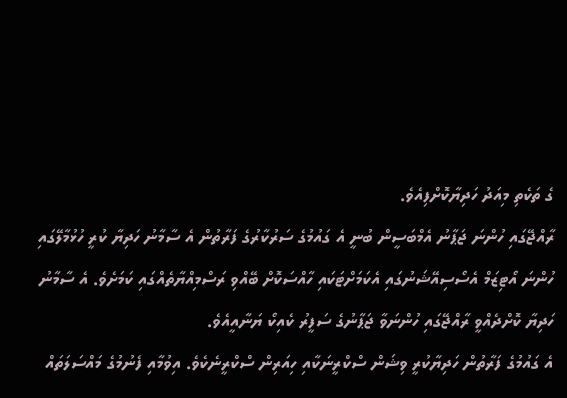ގެ ތަކެތި މިއަދު ހަދިޔާކޮށްފިއެވެ.
ރާއްޖޭގައި ހުންނަ ޖަޕާނު އެމްބަސީން ބުނީ އެ ގައުމުގެ ސަރުކާރުގެ ފަރާތުން އެ ސާމާނު ހަދިޔާ ކުރީ ހުޅުމާލޭގައި ހުންނަ އޯޓިޒަމް އެސޯސިއޭޝަނުގައި އެކަމަށްޓަކައި ހާއްސަކޮށް ބޭއްވި ރަސްމިއްޔާތެއްގައި ކަމަށެވެ. އެ ސާމާނު ހަދިޔާ ކޮށްދެއްވީ ރާއްޖޭގައި ހުންނަވާ ޖަޕާނުގެ ސަފީރު ކެއިކޯ ޔަނާއީއެވެ.
އެ ގައުމުގެ ފަރާތުން ހަދިޔާކުރީ ވިޝަން ސްކްރީނަކާއި ހިއަރިން ސްކްރީނެކެވެ. އިވުމާއި ފެނުމުގެ މައްސަލަތައް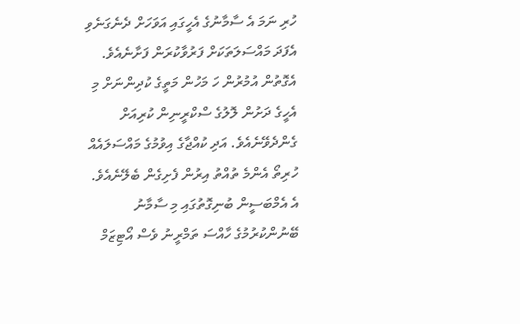ހުރި ނަމަ އެ ސާމާނުގެ އެހީގައި އަވަހަށް ދެނެގަނެވި އެފަދަ މައްސަލަތަކަށް ފަރުވާކުރަން ފަށާނެއެވެ. އެގޮތުން އުމުރުން ހަ މަހުން މަތީގެ ކުދިންނަށް މި އެހީގެ ދަށުން ލޮލުގެ ސްކްރީނިން ކުރިއަށް ގެންދެވޭނެއެވެ. އަދި ކުއްޖާގެ އިވުމުގެ މައްސަލައެއް ހުރިތޯ އެންމެ ތުއްތު އިރުން ފެށިގެން ބެލޭނެއެވެ.
އެ އެމްބަސީން ބުނިގޮތުގައި މި ސާމާނު ބޭނުންކުރުމުގެ ހާއްސަ ތަމްރީނު ވެސް އޯޓިޒަމް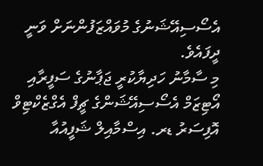އެސޯސިއޭޝަނުގެ މުވައްޒަފުންނަށް ވަނީ ދީފައެވެ.
މި ސާމާނު ހަދިޔާކުރީ ޖަޕާނުގެ ސަފީރާއި އޯޓިޒަމް އެސޯސިއޭޝަންގެ ޗީފް އެގްޒެކްޓިވް އޮފިސަރު ޑރ. އިސްމާއިލް ޝަފީއުއާ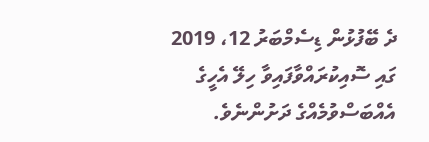ދެ ބޭފުޅުން ޑިސެމްބަރު 12، 2019 ގައި ސޮއިކުރައްވާފައިވާ ހިލޭ އެހީގެ އެއްބަސްވުމެއްގެ ދަށުންނެވެ.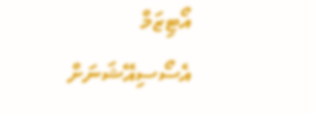އޯޓިޒަމް އެސޯސިއޭޝަނަށް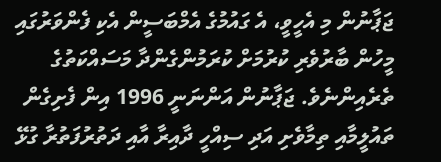ޖަޕާނުން މި އެހީވީ، އެ ގައުމުގެ އެމްބަސީން އެކި ފެންވަރުގައި މީހުން ބާރުވެރި ކުރުމަށް ކުރަމުންގެންދާ މަސައްކަތުގެ ތެރެއިންނެވެ. ޖަޕާނުން އަންނަނީ 1996 އިން ފެށިގެން ތައުލީމާއި ތިމާވެށި އަދި ސިއްހީ ދާއިރާ އާއި ދަތުރުފަތުރާ ގުޅޭ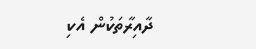ދާއިރާތަކުން އެކި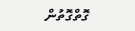ގޮތްގޮތުން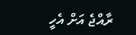ރާއްޖެ އަށް އެހީ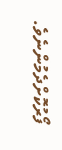ފޯރުކޮށްދެމުންނެވެ.